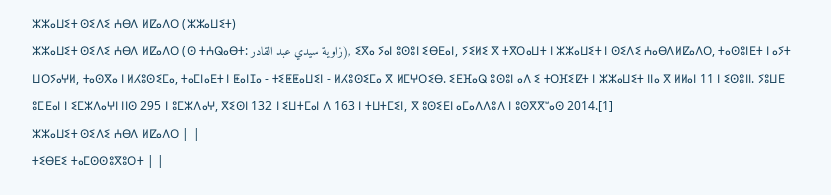ⵣⵣⴰⵡⵉⵜ ⵙⵉⴷⵉ ⵄⴱⴷ ⵍⵇⴰⴷⵔ (ⵣⵣⴰⵡⵉⵜ)
ⵣⵣⴰⵡⵉⵜ ⵙⵉⴷⵉ ⵄⴱⴷ ⵍⵇⴰⴷⵔ (ⵙ ⵜⵄⵕⴰⴱⵜ: زاوية سيدي عبد القادر), ⵉⴳⴰ ⵢⴰⵏ ⵓⵙⵓⵏ ⵉⴱⴹⴰⵏ, ⵢⵉⵍⵉ ⴳ ⵜⴳⵔⴰⵡⵜ ⵏ ⵣⵣⴰⵡⵉⵜ ⵏ ⵙⵉⴷⵉ ⵄⴰⴱⴷⵍⵇⴰⴷⵔ, ⵜⴰⵙⵓⵏⴹⵜ ⵏ ⴰⵢⵜ ⵡⵔⵢⴰⵖⵍ, ⵜⴰⵙⴳⴰ ⵏ ⵍⵃⵓⵙⵉⵎⴰ, ⵜⴰⵎⵏⴰⴹⵜ ⵏ ⵟⴰⵏⵊⴰ - ⵜⵉⵟⵟⴰⵡⵉⵏ - ⵍⵃⵓⵙⵉⵎⴰ ⴳ ⵍⵎⵖⵔⵉⴱ. ⵉⴹⴼⴰⵕ ⵓⵙⵓⵏ ⴰⴷ ⵉ ⵜⵔⴼⵉⵇⵜ ⵏ ⵣⵣⴰⵡⵉⵜ ⵏⵏⴰ ⴳ ⵍⵍⴰⵏ 11 ⵏ ⵉⵙⵓⵏⵏ. ⵢⵓⵡⴹ ⵓⵎⴹⴰⵏ ⵏ ⵉⵎⵣⴷⴰⵖⵏ ⵏⵏⵙ 295 ⵏ ⵓⵎⵣⴷⴰⵖ, ⴳⵉⵙⵏ 132 ⵏ ⵉⵡⵜⵎⴰⵏ ⴷ 163 ⵏ ⵜⵡⵜⵎⵉⵏ, ⴳ ⵓⵙⵉⴹⵏ ⴰⵎⴰⴷⴷⵓⴷ ⵏ ⵓⵙⴳⴳⵯⴰⵙ 2014.[1]
ⵣⵣⴰⵡⵉⵜ ⵙⵉⴷⵉ ⵄⴱⴷ ⵍⵇⴰⴷⵔ | |
ⵜⵉⴱⴹⵉ ⵜⴰⵎⵙⵙⵓⴳⵓⵔⵜ | |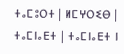ⵜⴰⵎⵓⵔⵜ | ⵍⵎⵖⵔⵉⴱ |
ⵜⴰⵎⵏⴰⴹⵜ | ⵜⴰⵎⵏⴰⴹⵜ ⵏ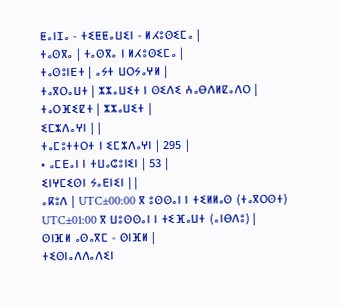ⵟⴰⵏⵊⴰ - ⵜⵉⵟⵟⴰⵡⵉⵏ - ⵍⵃⵓⵙⵉⵎⴰ |
ⵜⴰⵙⴳⴰ | ⵜⴰⵙⴳⴰ ⵏ ⵍⵃⵓⵙⵉⵎⴰ |
ⵜⴰⵙⵓⵏⴹⵜ | ⴰⵢⵜ ⵡⵔⵢⴰⵖⵍ |
ⵜⴰⴳⵔⴰⵡⵜ | ⵣⵣⴰⵡⵉⵜ ⵏ ⵙⵉⴷⵉ ⵄⴰⴱⴷⵍⵇⴰⴷⵔ |
ⵜⴰⵔⴼⵉⵇⵜ | ⵣⵣⴰⵡⵉⵜ |
ⵉⵎⵣⴷⴰⵖⵏ | |
ⵜⴰⵎⵓⵜⵜⵔⵜ ⵏ ⵉⵎⵣⴷⴰⵖⵏ | 295 |
• ⴰⵎⴹⴰⵏ ⵏ ⵜⵡⴰⵛⵓⵏⵉⵏ | 53 |
ⵉⵏⵖⵎⵉⵙⵏ ⵢⴰⴹⵏⵉⵏ | |
ⴰⴽⵓⴷ | UTC±00:00 ⴳ ⵓⵙⵙⴰⵏ ⵏ ⵜⵉⵍⵍⴰⵙ (ⵜⴰⴳⵔⵙⵜ) UTC±01:00 ⴳ ⵡⵓⵙⵙⴰⵏ ⵏ ⵜⵉⴼⴰⵡⵜ (ⴰⵏⴱⴷⵓ) |
ⵙⵏⴼⵍ ⴰⵙⴰⴳⵎ - ⵙⵏⴼⵍ |
ⵜⵉⵙⵏⴰⴷⴷⴰⴷⵉⵏ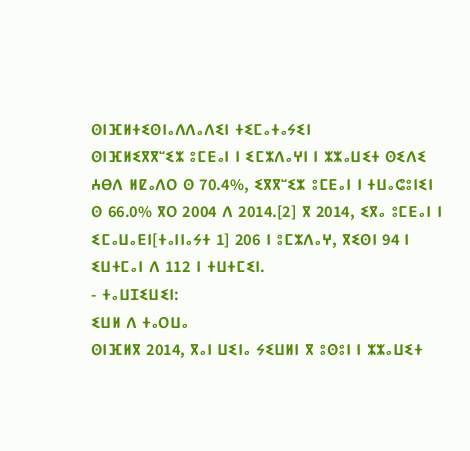ⵙⵏⴼⵍⵜⵉⵙⵏⴰⴷⴷⴰⴷⵉⵏ ⵜⵉⵎⴰⵜⴰⵢⵉⵏ
ⵙⵏⴼⵍⵉⴳⴳⵯⵉⵣ ⵓⵎⴹⴰⵏ ⵏ ⵉⵎⵣⴷⴰⵖⵏ ⵏ ⵣⵣⴰⵡⵉⵜ ⵙⵉⴷⵉ ⵄⴱⴷ ⵍⵇⴰⴷⵔ ⵙ 70.4%, ⵉⴳⴳⵯⵉⵣ ⵓⵎⴹⴰⵏ ⵏ ⵜⵡⴰⵛⵓⵏⵉⵏ ⵙ 66.0% ⴳⵔ 2004 ⴷ 2014.[2] ⴳ 2014, ⵉⴳⴰ ⵓⵎⴹⴰⵏ ⵏ ⵉⵎⴰⵡⴰⴹⵏ[ⵜⴰⵏⵏⴰⵢⵜ 1] 206 ⵏ ⵓⵎⵣⴷⴰⵖ, ⴳⵉⵙⵏ 94 ⵏ ⵉⵡⵜⵎⴰⵏ ⴷ 112 ⵏ ⵜⵡⵜⵎⵉⵏ.
- ⵜⴰⵡⵊⵉⵡⵉⵏ:
ⵉⵡⵍ ⴷ ⵜⴰⵔⵡⴰ
ⵙⵏⴼⵍⴳ 2014, ⴳⴰⵏ ⵡⵉⵏⴰ ⵢⵉⵡⵍⵏ ⴳ ⵓⵙⵓⵏ ⵏ ⵣⵣⴰⵡⵉⵜ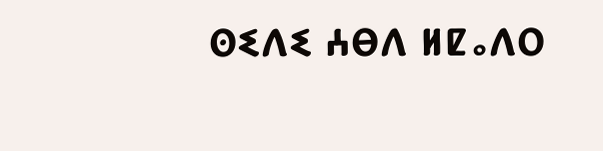ⵙⵉⴷⵉ ⵄⴱⴷ ⵍⵇⴰⴷⵔ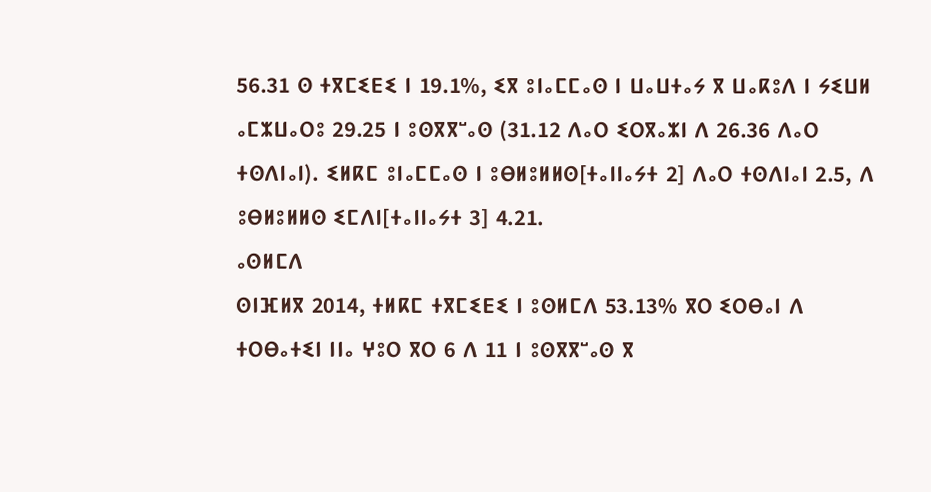56.31 ⵙ ⵜⴳⵎⵉⴹⵉ ⵏ 19.1%, ⵉⴳ ⵓⵏⴰⵎⵎⴰⵙ ⵏ ⵡⴰⵡⵜⴰⵢ ⴳ ⵡⴰⴽⵓⴷ ⵏ ⵢⵉⵡⵍ ⴰⵎⵣⵡⴰⵔⵓ 29.25 ⵏ ⵓⵙⴳⴳⵯⴰⵙ (31.12 ⴷⴰⵔ ⵉⵔⴳⴰⵣⵏ ⴷ 26.36 ⴷⴰⵔ ⵜⵙⴷⵏⴰⵏ). ⵉⵍⴽⵎ ⵓⵏⴰⵎⵎⴰⵙ ⵏ ⵓⴱⵍⵓⵍⵍⵙ[ⵜⴰⵏⵏⴰⵢⵜ 2] ⴷⴰⵔ ⵜⵙⴷⵏⴰⵏ 2.5, ⴷ ⵓⴱⵍⵓⵍⵍⵙ ⵉⵎⴷⵏ[ⵜⴰⵏⵏⴰⵢⵜ 3] 4.21.
ⴰⵙⵍⵎⴷ
ⵙⵏⴼⵍⴳ 2014, ⵜⵍⴽⵎ ⵜⴳⵎⵉⴹⵉ ⵏ ⵓⵙⵍⵎⴷ 53.13% ⴳⵔ ⵉⵔⴱⴰⵏ ⴷ ⵜⵔⴱⴰⵜⵉⵏ ⵏⵏⴰ ⵖⵓⵔ ⴳⵔ 6 ⴷ 11 ⵏ ⵓⵙⴳⴳⵯⴰⵙ ⴳ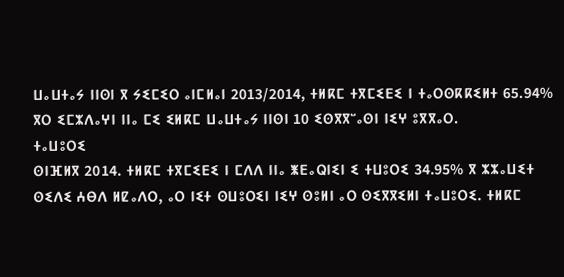ⵡⴰⵡⵜⴰⵢ ⵏⵏⵙⵏ ⴳ ⵢⵉⵎⵉⵔ ⴰⵏⵎⵍⴰⵏ 2013/2014, ⵜⵍⴽⵎ ⵜⴳⵎⵉⴹⵉ ⵏ ⵜⴰⵔⵙⴽⴽⵉⵍⵜ 65.94% ⴳⵔ ⵉⵎⵣⴷⴰⵖⵏ ⵏⵏⴰ ⵎⵉ ⵉⵍⴽⵎ ⵡⴰⵡⵜⴰⵢ ⵏⵏⵙⵏ 10 ⵉⵙⴳⴳⵯⴰⵙⵏ ⵏⵉⵖ ⵓⴳⴳⴰⵔ.
ⵜⴰⵡⵓⵔⵉ
ⵙⵏⴼⵍⴳ 2014. ⵜⵍⴽⵎ ⵜⴳⵎⵉⴹⵉ ⵏ ⵎⴷⴷ ⵏⵏⴰ ⵥⴹⴰⵕⵏⵉⵏ ⵉ ⵜⵡⵓⵔⵉ 34.95% ⴳ ⵣⵣⴰⵡⵉⵜ ⵙⵉⴷⵉ ⵄⴱⴷ ⵍⵇⴰⴷⵔ, ⴰⵔ ⵏⵉⵜ ⵙⵡⵓⵔⵉⵏ ⵏⵉⵖ ⵙⵓⵍⵏ ⴰⵔ ⵙⵉⴳⴳⵉⵍⵏ ⵜⴰⵡⵓⵔⵉ. ⵜⵍⴽⵎ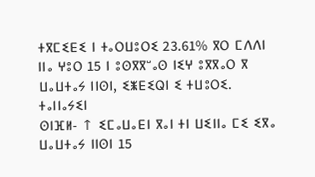ⵜⴳⵎⵉⴹⵉ ⵏ ⵜⴰⵔⵡⵓⵔⵉ 23.61% ⴳⵔ ⵎⴷⴷⵏ ⵏⵏⴰ ⵖⵓⵔ 15 ⵏ ⵓⵙⴳⴳⵯⴰⵙ ⵏⵉⵖ ⵓⴳⴳⴰⵔ ⴳ ⵡⴰⵡⵜⴰⵢ ⵏⵏⵙⵏ, ⵉⵥⴹⵉⵕⵏ ⵉ ⵜⵡⵓⵔⵉ.
ⵜⴰⵏⵏⴰⵢⵉⵏ
ⵙⵏⴼⵍ- ↑ ⵉⵎⴰⵡⴰⴹⵏ ⴳⴰⵏ ⵜⵏ ⵡⵉⵏⵏⴰ ⵎⵉ ⵉⴳⴰ ⵡⴰⵡⵜⴰⵢ ⵏⵏⵙⵏ 15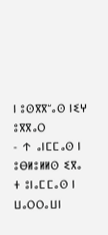ⵏ ⵓⵙⴳⴳⵯⴰⵙ ⵏⵉⵖ ⵓⴳⴳⴰⵔ
- ↑ ⴰⵏⵎⵎⴰⵙ ⵏ ⵓⴱⵍⵓⵍⵍⵙ ⵉⴳⴰ ⵜ ⵓⵏⴰⵎⵎⴰⵙ ⵏ ⵡⴰⵔⵔⴰⵡⵏ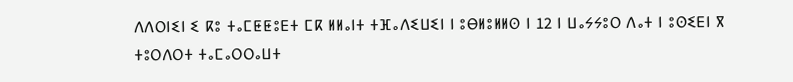ⴷⴷⵔⵏⵉⵏ ⵉ ⴽⵓ ⵜⴰⵎⵟⵟⵓⴹⵜ ⵎⴽ ⵍⵍⴰⵏⵜ ⵜⴼⴰⴷⵉⵡⵉⵏ ⵏ ⵓⴱⵍⵓⵍⵍⵙ ⵏ 12 ⵏ ⵡⴰⵢⵢⵓⵔ ⴷⴰⵜ ⵏ ⵓⵙⵉⴹⵏ ⴳ ⵜⵓⵔⴷⵔⵜ ⵜⴰⵎⴰⵔⵔⴰⵡⵜ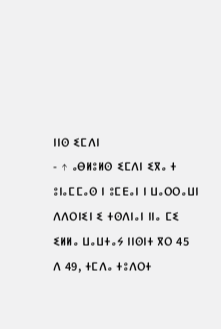ⵏⵏⵙ ⵉⵎⴷⵏ
- ↑ ⴰⴱⵍⵓⵍⵙ ⵉⵎⴷⵏ ⵉⴳⴰ ⵜ ⵓⵏⴰⵎⵎⴰⵙ ⵏ ⵓⵎⴹⴰⵏ ⵏ ⵡⴰⵔⵔⴰⵡⵏ ⴷⴷⵔⵏⵉⵏ ⵉ ⵜⵙⴷⵏⴰⵏ ⵏⵏⴰ ⵎⵉ ⵉⵍⵍⴰ ⵡⴰⵡⵜⴰⵢ ⵏⵏⵙⵏⵜ ⴳⵔ 45 ⴷ 49, ⵜⵎⴷⴰ ⵜⵓⴷⵔⵜ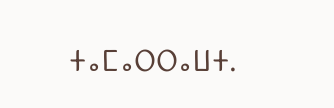ⵜⴰⵎⴰⵔⵔⴰⵡⵜ.